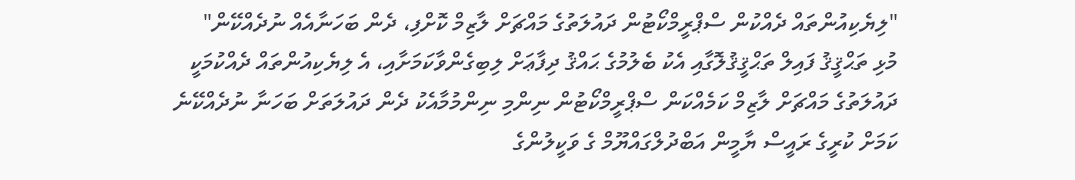"ލިޔެކިއުންތައް ދެއްކުން ސްޕްރީމްކޯޓުން ދައުލަތުގެ މައްޗަށް ލާޒިމް ކޮށްފި، ދެން ބަހަނާއެއް ނުދެއްކޭން"
މުޅި ތަޙްޤީޤު ފައިލް ތަޙްޤީޤުލޮގާއި އެކު ބެލުމުގެ ޙައްޤު ދިފާޢަށް ލިބިގެންވާކަމަށާއި، އެ ލިޔެކިއުންތައް ދެއްކުމަކީ ދައުލަތުގެ މައްޗަށް ލާޒިމް ކަމެއްކަން ސްޕްރީމްކޯޓުން ނިންމި ނިންމުމާއެކު ދެން ދައުލަތަށް ބަހަނާ ނުދެއްކޭނެ ކަމަށް ކުރީގެ ރައީސް ޔާމީން އަބްދުލްގައްޔޫމް ގެ ވަކީލުންގެ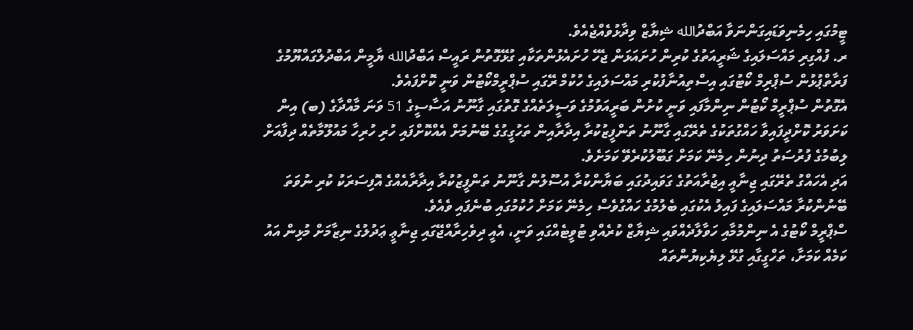ޓީމުގައި ހިމެނިވަޑައިގަންނަވާ އަބްދުالله ޝިޔާޒް ވިދާޅުވެއްޖެއެވެ.
ރ. ފުއްގިރި މައްސަލައިގެ ޝަރީއަތުގެ ކުރިން ހުށައަޅަން ޖެހޭ ހުށައެޅުންތަކާއި ގުޅޭގޮތުން ރައީސް އަބްދުالله ޔާމީން އަބްދުލްގައްޔޫމުގެ ފަރާތްޕުޅުން ސުޕްރިމް ކޯޓުގައި އިސްތިއުނާފުކުރި މައްސަލައިގެ ހުކުމް ރޭގައި ސުޕްރީމްކޯޓުން ވަނީ ކޮށްފައެވެ.
އެގޮތުން ސުޕްރީމް ކޯޓުން ނިންމާފައި ވަނީ ކުށުން ބަރީއަވުމުގެ ވަސީލަތެއްގެ ގޮތުގައި ގާނޫނު އަސާސީގެ 51 ވަނަ މާއްދާގެ (ބ) އިން ކަށަވަރު ކޮށްދީފައިވާ ހައްގުތަކުގެ ތެރޭގައި ގާނޫނު ތަންފީޒުކުރާ އިދާރާއިން ތަހުގީގުގެ ބޭނުމަށް އެއްކޮށްފައި ހުރި ހުރިހާ މައުލޫމާތެއް ދިފާއަށް ލިބުމުގެ ފުރުސަތު ދިނުން ހިމެނޭ ކަމަށް ގަބޫލުކުރެވޭ ކަމަށެވެ.
އަދި އެހައްގު ތެރޭގައި ޖިނާއީ އިޖުރާއަތުގެ ގަވައިދުގައި ބަޔާންކުރާ އުސޫލުން ގާނޫނު ތަންފީޒުކުރާ އިދާރާއެއްގެ އޮފިސަރަކު ކުރި ނުވަތަ ބޭނުންކުރާ މައްސަލައިގެ ފައިލު އެކުގައި ބެލުމުގެ ހައްގުވެސް ހިމެނޭ ކަމަށް ހުކުމުގައި ބުނެފައި ވެއެވެ.
ސްޕްރީމް ކޯޓުގެ އެ ނިންމުމާއި ހަވާލާދެއްވައި ޝިޔާޒް ކުރެއްވި ޓުވީޓެއްގައި ވަނީ، އެއީ ދިވެހިރާއްޖޭގައި ޖިނާޢީ ޢަދުލުގެ ނިޒާމަށް މުޅިން އައު ކަމެއް ކަމަށާ، ތަހްގީގާއި ގުޅޭ ލިޔެކިޔުންތައް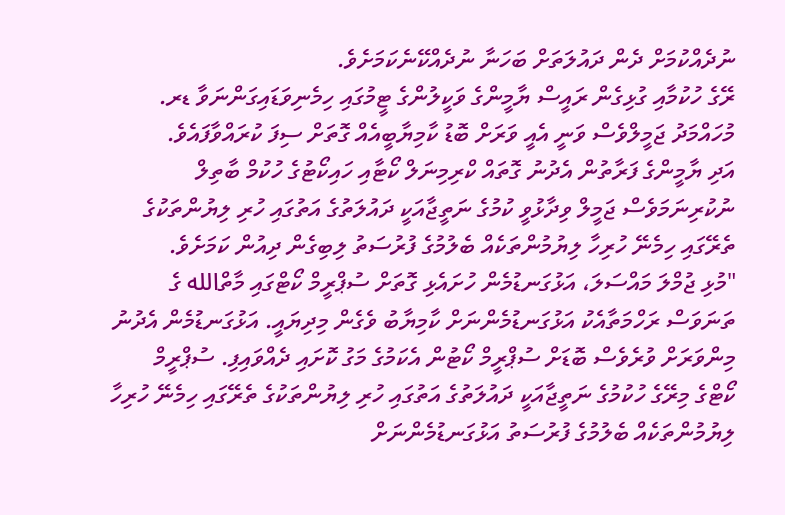ނުދެއްކުމަށް ދެން ދައުލަތަށް ބަހަނާ ނުދެއްކޭނެކަމަށެވެ.
ރޭގެ ހުކުމާއި ގުޅިގެން ރައީސް ޔާމީންގެ ވަކީލުންގެ ޓީމުގައި ހިމެނިވަޑައިގަންނަވާ ޑރ. މުހައްމަދު ޖަމީލްވެސް ވަނީ އެއީ ވަރަށް ބޮޑު ކާމިޔާބީއެއް ގޮތަށް ސިފަ ކުރައްވާފައެވެ.
އަދި ޔާމީންގެ ފަރާތުން އެދުނު ގޮތައް ކްރިމިނަލް ކޯޓާއި ހައިކޯޓުގެ ހުކުމް ބާތިލް ނުކުރިނަމަވެސް ޖަމީލް ވިދާޅުވީ ކުމުގެ ނަތީޖާއަކީ ދައުލަތުގެ އަތުގައި ހުރި ލިޔުންތަކުގެ ތެރޭގައި ހިމެނޭ ހުރިހާ ލިޔުމުންތަކެއް ބެލުމުގެ ފުރުސަތު ލިބިގެން ދިއުން ކަމަށެވެ.
"މުޅި ޖުމްލަ މައްސަލަ، އަޅުގަނޑުމެން ހުށައެޅި ގޮތަށް ސުޕްރީމް ކޯޓްގައި މާތްالله ގެ ތަނަވަސް ރަހްމަތާއެކު އަޅުގަނޑުމެންނަށް ކާމިޔާބު ވެގެން މިދިޔައީ. އަޅުގަނޑުމެން އެދުނު މިންވަރަށް ވުރެވެސް ބޮޑަށް ސުޕްރީމް ކޯޓުން އެކަމުގެ މަގު ކޮށައި ދެއްވައިފި. ސުޕްރީމް ކޯޓްގެ މިރޭގެ ހުކުމުގެ ނަތީޖާއަކީ ދައުލަތުގެ އަތުގައި ހުރި ލިޔުންތަކުގެ ތެރޭގައި ހިމެނޭ ހުރިހާ ލިޔުމުންތަކެއް ބެލުމުގެ ފުރުސަތު އަޅުގަނޑުމެންނަށް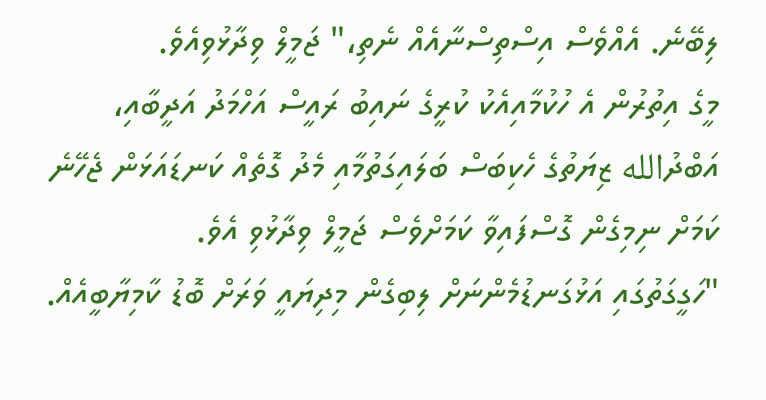ލިބޭނެ. އެއްވެސް އިސްތިސްނާއެއް ނެތި،" ޖަމީލް ވިދާޅުވިއެވެ.
މީގެ އިތުރުން އެ ހުކުމާއިއެކު ކުރީގެ ނައިބު ރައީސް އަހްމަދު އަދީބާއި، އަބްދުالله ޒިޔަތުގެ ހެކިބަސް ބަލައިގަތުމާއި މެދު ގޮތެއް ކަނޑައަޅަން ޖެހޭނެ ކަމަށް ނިމިގެން ގޮސްފައިވާ ކަމަށްވެސް ޖަމީލް ވިދާޅުވި އެވެ.
"ހަގީގަތުގައި އަޅުގަނޑުމެންނަށް ލިބިގެން މިދިޔައީ ވަރަށް ބޮޑު ކާމިޔާބީއެއް.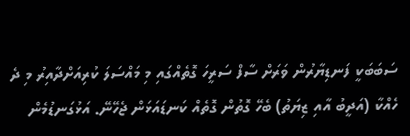ސަބަބަކީ ފަނޑިޔާރުން ވަރަށް ސާފް ސަރީހަ ގޮތެއްގައި މި މައްސަލަ ކުރިއަށްދާއިރު މި ދެ ހެއްކާ (އަދީބު އާއި ޒިޔަތު) ބެހޭ ގޮތުން ގޮތެއް ކަނޑައަޅަން ޖެހޭނޭ. އަޅުގަނޑުމެން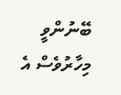ބޭނުންވީ މިހާރުވެސް އެ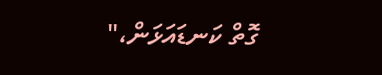ގޮތް ކަނޑައަޅަން،"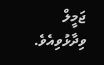ޖަމީލް ވިދާޅުވިއެވެ.